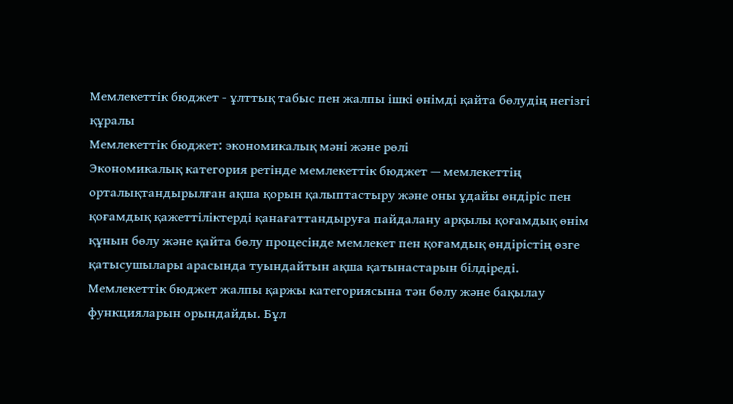Мемлекеттік бюджет - ұлттық табыс пен жалпы ішкі өнімді қайта бөлудің негізгі құралы
Мемлекеттік бюджет: экономикалық мәні және рөлі
Экономикалық категория ретінде мемлекеттік бюджет — мемлекеттің орталықтандырылған ақша қорын қалыптастыру және оны ұдайы өндіріс пен қоғамдық қажеттіліктерді қанағаттандыруға пайдалану арқылы қоғамдық өнім құнын бөлу және қайта бөлу процесінде мемлекет пен қоғамдық өндірістің өзге қатысушылары арасында туындайтын ақша қатынастарын білдіреді.
Мемлекеттік бюджет жалпы қаржы категориясына тән бөлу және бақылау функцияларын орындайды. Бұл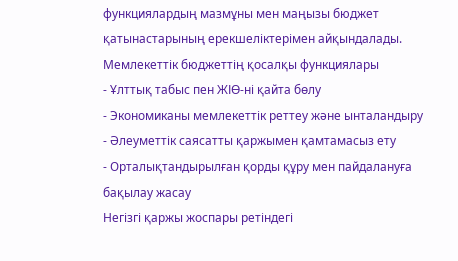функциялардың мазмұны мен маңызы бюджет қатынастарының ерекшеліктерімен айқындалады.
Мемлекеттік бюджеттің қосалқы функциялары
- Ұлттық табыс пен ЖІӨ-ні қайта бөлу
- Экономиканы мемлекеттік реттеу және ынталандыру
- Әлеуметтік саясатты қаржымен қамтамасыз ету
- Орталықтандырылған қорды құру мен пайдалануға бақылау жасау
Негізгі қаржы жоспары ретіндегі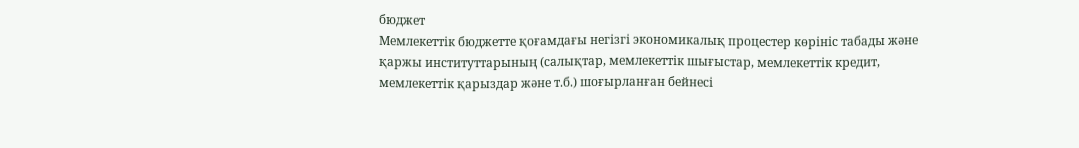бюджет
Мемлекеттік бюджетте қоғамдағы негізгі экономикалық процестер көрініс табады және қаржы институттарының (салықтар, мемлекеттік шығыстар, мемлекеттік кредит, мемлекеттік қарыздар және т.б.) шоғырланған бейнесі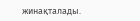жинақталады.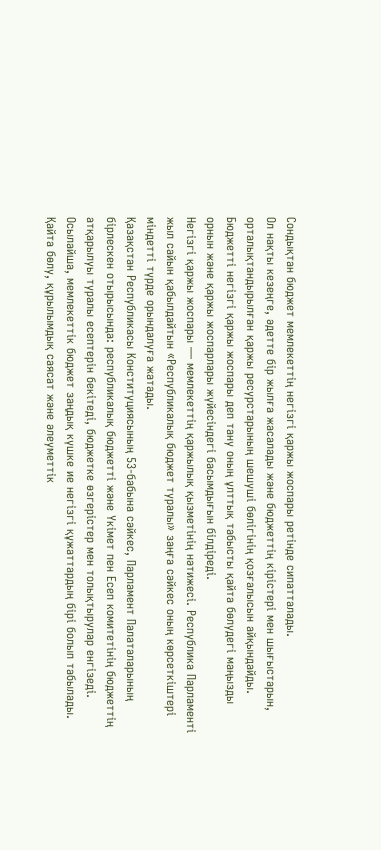Сондықтан бюджет мемлекеттің негізгі қаржы жоспары ретінде сипатталады.
Ол нақты кезеңге, әдетте бір жылға жасалады және бюджеттің кірістері мен шығыстарын, орталықтандырылған қаржы ресурстарының шешуші бөлігінің қозғалысын айқындайды. Бюджетті негізгі қаржы жоспары деп тану оның ұлттық табысты қайта бөлудегі маңызды орнын және қаржы жоспарлары жүйесіндегі басымдығын білдіреді.
Негізгі қаржы жоспары — мемлекеттің қаржылық қызметінің нәтижесі. Республика Парламенті жыл сайын қабылдайтын «Республикалық бюджет туралы» заңға сәйкес оның көрсеткіштері міндетті түрде орындалуға жатады.
Қазақстан Республикасы Конституциясының 53-бабына сәйкес, Парламент Палаталарының бірлескен отырысында: республикалық бюджетті және Үкімет пен Есеп комитетінің бюджеттің атқарылуы туралы есептерін бекітеді, бюджетке өзгерістер мен толықтырулар енгізеді. Осылайша, мемлекеттік бюджет заңдық күшке ие негізгі құжаттардың бірі болып табылады.
Қайта бөлу, құрылымдық саясат және әлеуметтік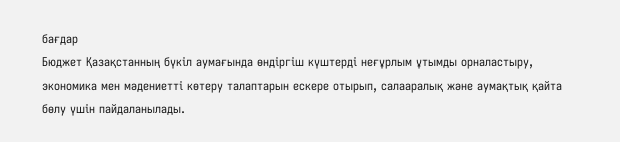бағдар
Бюджет Қазақстанның бүкіл аумағында өндіргіш күштерді неғұрлым ұтымды орналастыру, экономика мен мәдениетті көтеру талаптарын ескере отырып, салааралық және аумақтық қайта бөлу үшін пайдаланылады.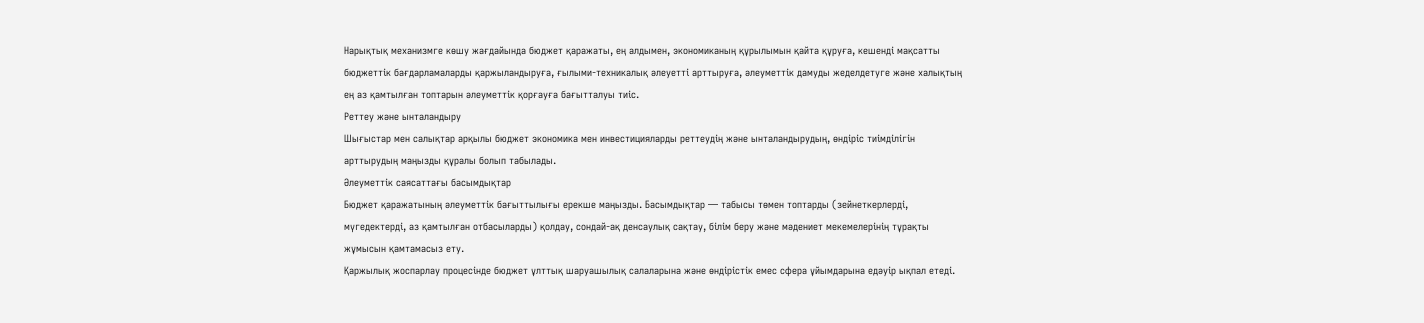Нарықтық механизмге көшу жағдайында бюджет қаражаты, ең алдымен, экономиканың құрылымын қайта құруға, кешенді мақсатты бюджеттік бағдарламаларды қаржыландыруға, ғылыми-техникалық әлеуетті арттыруға, әлеуметтік дамуды жеделдетуге және халықтың ең аз қамтылған топтарын әлеуметтік қорғауға бағытталуы тиіс.
Реттеу және ынталандыру
Шығыстар мен салықтар арқылы бюджет экономика мен инвестицияларды реттеудің және ынталандырудың, өндіріс тиімділігін арттырудың маңызды құралы болып табылады.
Әлеуметтік саясаттағы басымдықтар
Бюджет қаражатының әлеуметтік бағыттылығы ерекше маңызды. Басымдықтар — табысы төмен топтарды (зейнеткерлерді, мүгедектерді, аз қамтылған отбасыларды) қолдау, сондай-ақ денсаулық сақтау, білім беру және мәдениет мекемелерінің тұрақты жұмысын қамтамасыз ету.
Қаржылық жоспарлау процесінде бюджет ұлттық шаруашылық салаларына және өндірістік емес сфера ұйымдарына едәуір ықпал етеді.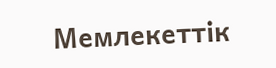Мемлекеттік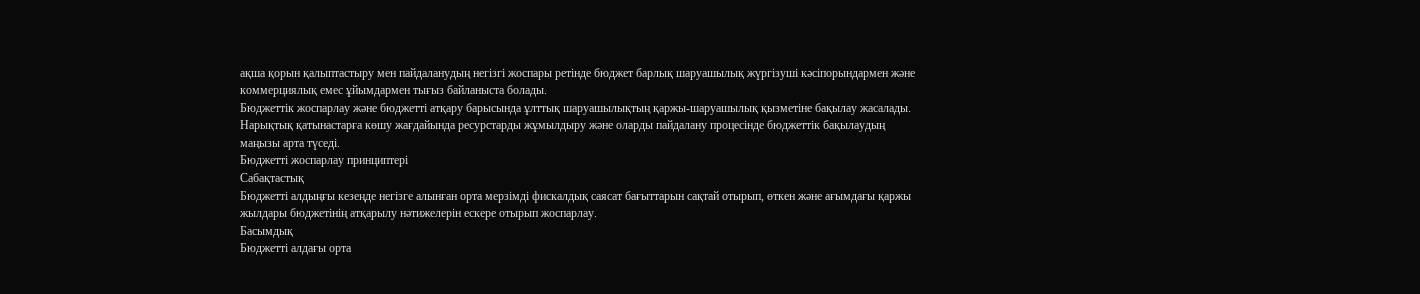ақша қорын қалыптастыру мен пайдаланудың негізгі жоспары ретінде бюджет барлық шаруашылық жүргізуші кәсіпорындармен және коммерциялық емес ұйымдармен тығыз байланыста болады.
Бюджеттік жоспарлау және бюджетті атқару барысында ұлттық шаруашылықтың қаржы-шаруашылық қызметіне бақылау жасалады. Нарықтық қатынастарға көшу жағдайында ресурстарды жұмылдыру және оларды пайдалану процесінде бюджеттік бақылаудың маңызы арта түседі.
Бюджетті жоспарлау принциптері
Сабақтастық
Бюджетті алдыңғы кезеңде негізге алынған орта мерзімді фискалдық саясат бағыттарын сақтай отырып, өткен және ағымдағы қаржы жылдары бюджетінің атқарылу нәтижелерін ескере отырып жоспарлау.
Басымдық
Бюджетті алдағы орта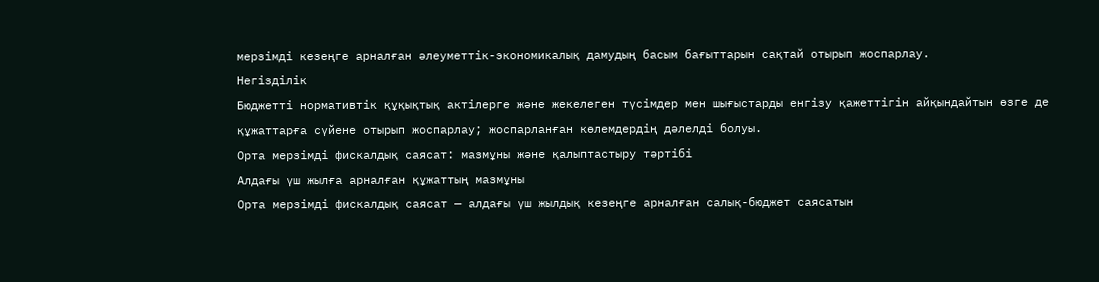мерзімді кезеңге арналған әлеуметтік-экономикалық дамудың басым бағыттарын сақтай отырып жоспарлау.
Негізділік
Бюджетті нормативтік құқықтық актілерге және жекелеген түсімдер мен шығыстарды енгізу қажеттігін айқындайтын өзге де құжаттарға сүйене отырып жоспарлау; жоспарланған көлемдердің дәлелді болуы.
Орта мерзімді фискалдық саясат: мазмұны және қалыптастыру тәртібі
Алдағы үш жылға арналған құжаттың мазмұны
Орта мерзімді фискалдық саясат — алдағы үш жылдық кезеңге арналған салық-бюджет саясатын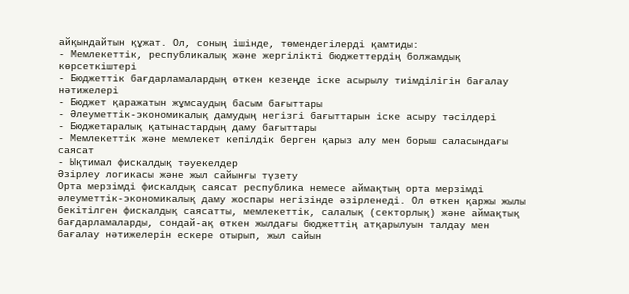айқындайтын құжат. Ол, соның ішінде, төмендегілерді қамтиды:
- Мемлекеттік, республикалық және жергілікті бюджеттердің болжамдық көрсеткіштері
- Бюджеттік бағдарламалардың өткен кезеңде іске асырылу тиімділігін бағалау нәтижелері
- Бюджет қаражатын жұмсаудың басым бағыттары
- Әлеуметтік-экономикалық дамудың негізгі бағыттарын іске асыру тәсілдері
- Бюджетаралық қатынастардың даму бағыттары
- Мемлекеттік және мемлекет кепілдік берген қарыз алу мен борыш саласындағы саясат
- Ықтимал фискалдық тәуекелдер
Әзірлеу логикасы және жыл сайынғы түзету
Орта мерзімді фискалдық саясат республика немесе аймақтың орта мерзімді әлеуметтік-экономикалық даму жоспары негізінде әзірленеді. Ол өткен қаржы жылы бекітілген фискалдық саясатты, мемлекеттік, салалық (секторлық) және аймақтық бағдарламаларды, сондай-ақ өткен жылдағы бюджеттің атқарылуын талдау мен бағалау нәтижелерін ескере отырып, жыл сайын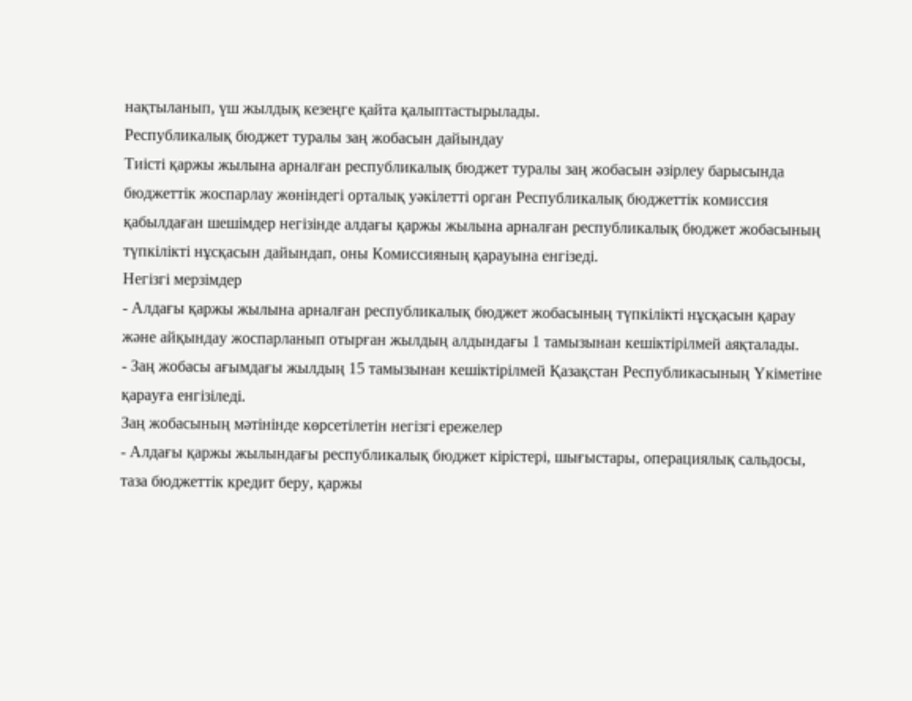нақтыланып, үш жылдық кезеңге қайта қалыптастырылады.
Республикалық бюджет туралы заң жобасын дайындау
Тиісті қаржы жылына арналған республикалық бюджет туралы заң жобасын әзірлеу барысында бюджеттік жоспарлау жөніндегі орталық уәкілетті орган Республикалық бюджеттік комиссия қабылдаған шешімдер негізінде алдағы қаржы жылына арналған республикалық бюджет жобасының түпкілікті нұсқасын дайындап, оны Комиссияның қарауына енгізеді.
Негізгі мерзімдер
- Алдағы қаржы жылына арналған республикалық бюджет жобасының түпкілікті нұсқасын қарау және айқындау жоспарланып отырған жылдың алдындағы 1 тамызынан кешіктірілмей аяқталады.
- Заң жобасы ағымдағы жылдың 15 тамызынан кешіктірілмей Қазақстан Республикасының Үкіметіне қарауға енгізіледі.
Заң жобасының мәтінінде көрсетілетін негізгі ережелер
- Алдағы қаржы жылындағы республикалық бюджет кірістері, шығыстары, операциялық сальдосы, таза бюджеттік кредит беру, қаржы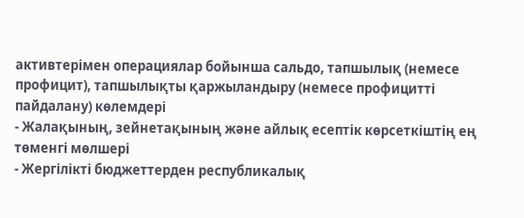активтерімен операциялар бойынша сальдо, тапшылық (немесе профицит), тапшылықты қаржыландыру (немесе профицитті пайдалану) көлемдері
- Жалақының, зейнетақының және айлық есептік көрсеткіштің ең төменгі мөлшері
- Жергілікті бюджеттерден республикалық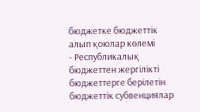бюджетке бюджеттік алып қоюлар көлемі
- Республикалық бюджеттен жергілікті бюджеттерге берілетін бюджеттік субвенциялар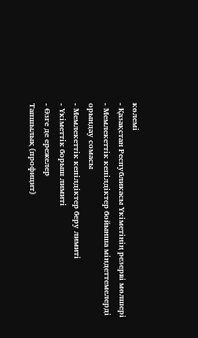көлемі
- Қазақстан Республикасы Үкіметінің резерві мөлшері
- Мемлекеттік кепілдіктер бойынша міндеттемелерді орындау сомасы
- Мемлекеттік кепілдіктер беру лимиті
- Үкіметтік борыш лимиті
- Өзге де ережелер
Тапшылық (профицит)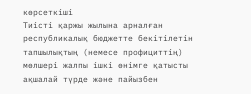көрсеткіші
Тиісті қаржы жылына арналған республикалық бюджетте бекітілетін тапшылықтың (немесе профициттің) мөлшері жалпы ішкі өнімге қатысты ақшалай түрде және пайызбен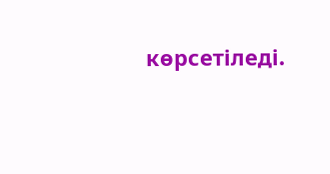көрсетіледі.